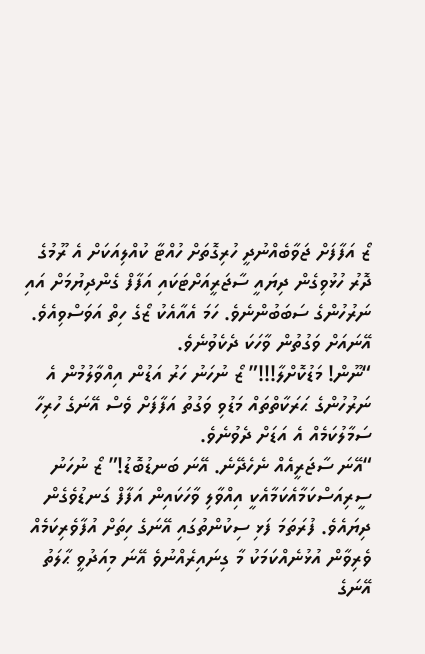ޒޯ އަފާފަށް ޖަވާބެއްނުދީ ހުރިގޮތަށް ހުއްޓާ ކުއްލިއަކަށް އެ ރޫމުގެ ދޮރު ހުޅުވިގެން ދިޔައީ ސާޖަރީއަށްޓަކައި އަފާފް ގެންދިޔުމަށް އައި ނަރުހުންގެ ސަބަބުންނެވެ. ހަމަ އެއާއެކު ޒޯގެ ހިތް އަވަސްވިއެވެ. އޭނައަށް ވަގުތުން ވާހަކަ ދެކެވުނެވެ.
“ނޫން! މަޑުކޮށްލާ!!!” ޒޯ ނުހަނު ހަރު އަޑުން އިއްވާލުމުން އެ ނަރުހުންގެ ޙަރަކާތްތައް މަޑުވި ވަގުތު އަފާފަށް ވެސް އޭނަގެ ހުރިހާ ސަމާލުކަމެއް އެ އަޑަށް ދެވުނެވެ.
“އޭނަ ސާޖަރީއެއް ނެހެދޭނެ. އޭނަ ބަނޑުބޮޑު!” ޒޯ ނުހަނު ސީރިއަސްކަމާއެކަމާއެކީ އިއްވާލި ވާހަކައިން އަފާފް ގަނޑުވެގެން ދިޔައެވެ. ފުރަތަމަ ފަޅި ސިކުންތުގައި އޭނަގެ ހިތަށް އުފާވެރިކަމެއް ވެރިވާން އުޅުނެއްކަމަކު މާ ގިނައިރެއްނުވެ އޭނަ މިއަދުވީ ޙާލަތު އޭނަގެ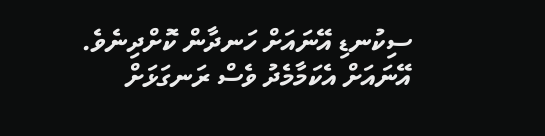ސިކުނޑި އޭނައަށް ހަނދާން ކޮށްދިނެވެ. އޭނައަށް އެކަމާމެދު ވެސް ރަނގަޅަށް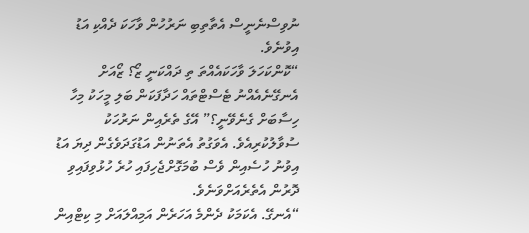ނުވިސްނެނީސް އެތާތިބި ނަރުހުން ވާހަކަ ދެއްކި އަޑު އިވުނެވެ.
“ކޮންކަހަލަ ވާހަކައެއްތަ ތި ދައްކަނީ ޒޯ؟ ޒޯއަށް އެނގޭނެއެއްނު ޓެސްޓްތައް ހަދާފަކަން ބަލި މީހަކު މިހާ ހިސާބަށް ގެނެވޭނީ؟” އޭގެ ތެރެއިން ނަރުހަކު ސުވާލުކުރިއެވެ. އެވަގުތު އެތަނުން އަޑުގަދަވެގެން ދިޔަ އަޑު އިވުނު ހުސެއިން ވެސް ބުމަގޮށްޖެހިފައި ހުރެ ހުޅުވިފައިވި ދޮރުން އެތެރެއަށްވަނެވެ.
“އެނގޭ. އެކަމަކު ދެންމެ އަހަރެން އަމިއްލައަށް މި ކިޓްއިން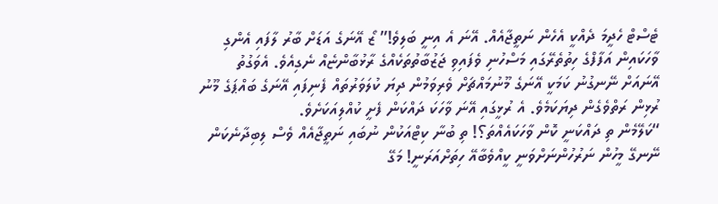ޓެސްޓް ހެދީމަ ދެއްކީ އެހެން ނަތީޖާއެއް. އޭނަ އެ އިނީ ބަލިވެ!” ޒޯ އޭނަގެ އަޑަށް ބާރު ލާފައި އެންގި ވާހަކައިން އަފާފްގެ ހިތުތެރޭގައި މަސްހުނި ވެފައިވި ޖަޒުބާތުތަކެއްގެ ރާޅުބާންޏެއް ނެގިއެވެ. އެވަގުތު އޭނައަށް ނޭނގުނު ކަމަކީ އޭނަގެ މޫނުމައްޗަށް ވެރިވަމުން ދިޔަ ކުލަވަރުތައް ފެނިފައި އޭނަގެ ބައްޕަގެ މޫނު ރުޅިން ރަތްވެގެން ދިޔަކަމެވެ. އެ ރުޅީގައި އޭނަ ވާހަކަ ދައްކަން ފެށީ ކުއްލިއަކަށެވެ.
“ކަލޭމެން ތި ދައްކަނީ ކޮން ވާހަކައެއްތަ؟! ތި ބުނާ ކިޓްއަކުން ނުބައި ނަތީޖާއެއް ވެސް ލިބިދާނެކަން ނޭނގޭ މީހުން ނަރުހުންނަށްވަނީ ކީއްވެބާއޭ ހިތަށްއަރަނީ! މަގޭ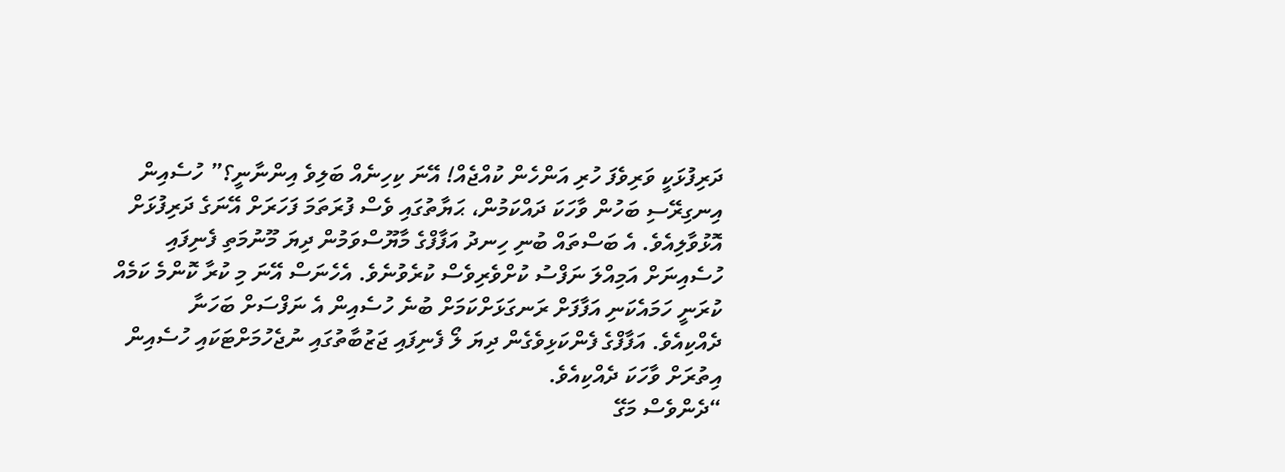ދަރިފުޅަކީ ވަރިވެފަ ހުރި އަންހެން ކުއްޖެއް! އޭނަ ކިހިނެއް ބަލިވެ އިންނާނީ؟” ހުސެއިން އިނގިރޭސި ބަހުން ވާހަކަ ދައްކަމުން، ޙަޔާތުގައި ވެސް ފުރަތަމަ ފަހަރަށް އޭނަގެ ދަރިފުޅަށް އޮޅުވާލިއެވެ. އެ ބަސްތައް ބުނި ހިނދު އަފާފްގެ މާޔޫސްވަމުން ދިޔަ މޫނުމަތި ފެނިފައި ހުސެއިނަށް އަމިއްލަ ނަފްސު ކުށްވެރިވެސް ކުރެވުނެވެ. އެހެނަސް އޭނަ މި ކުރާ ކޮންމެ ކަމެއް ކުރަނީ ހަމައެކަނި އަފާފަށް ރަނގަޅަށްކަމަށް ބުނެ ހުސެއިން އެ ނަފްސަށް ބަހަނާ ދެއްކިއެވެ. އަފާފްގެ ފެންކަޅިވެގެން ދިޔަ ލޯ ފެނިފައި ޖަޒުބާތުގައި ނުޖެހުމަށްޓަކައި ހުސެއިން އިތުރަށް ވާހަކަ ދެއްކިއެވެ.
“ދެންވެސް މަގޭ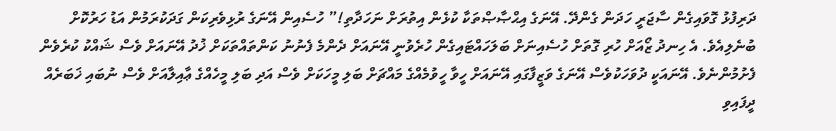ދަރިފުޅު ގޮވައިގެން ސާޖަރީ ހަދަން ގެންދޭ. އޭނަގެ އިޙްޞާޞްތަކާ ކުޅެން އިތުރަށް ނަހަދާތި!” ހުސެއިން އޭނަގެ ރުޅިވެރިކަން ގަދަކުރަމުން އަޑު ހަރުކޮށް ބުނެލިއެވެ. އެ ހިނދު ޒޯއަށް ހުރި ގޮތަށް ހުސެއިނަށް ބަލަހައްޓައިގެން ހުރެވުނީ އޭނައަށް ދެންމެ ފެނުނު ކަންތައްތަކަށް ޚުދު އޭނައަށް ވެސް ޝައްކު ކުރެވެން ފެށުމުންނެވެ. އޭނައަކީ ދުވަހަކުވެސް އޭނަގެ ވަޒީފާގައި އޭނައަށް ހީވާ ހީވުމެއްގެ މައްޗަށް ބަލި މީހަކަށް ވެސް އަދި ބަލި މީހެއްގެ ޢާއިލާއަށް ވެސް ނުބައި ޚަބަރެއް ދީފައިވި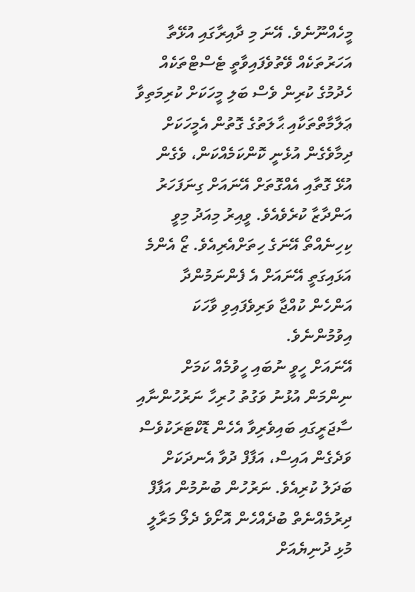މީހެއްނޫނެވެ. އޭނަ މި ދާއިރާގައި އުޅޭތާ އަހަރުތަކެއް ވޭތުވެފައިވާތީ ޓެސްޓްތަކެއް ހެދުމުގެ ކުރިން ވެސް ބަލި މީހަކަށް ކުރިމަތިވާ ޢަލާމާތްތަކާއި ޙާލަތުގެ ގޮތުން އެމީހަކަށް ދިމާވެގެން އުޅެނީ ކޮންކަމެއްކަން، ވެގެން އުޅޭ ގޮތާއި އެއްގޮތަށް އޭނައަށް ގިނަފަހަރު އަންދާޒާ ކުރެވެއެވެ. ވީއިރު މިއަދު މިވީ ކިހިނެއްތޯ އޭނަގެ ހިތަށްއެރިއެވެ. ޒޯ އެންމެ އަޅައިގަތީ އޭނައަށް އެ ފެންނަމުންދާ އަންހެން ކުއްޖާ ވަރިވެފައިވި ވާހަކަ އިވުމުންނެވެ.
އޭނައަށް ހީވީ ނުބައި ހީވުމެއް ކަމަށް ނިންމަން އުޅުނު ވަގުތު ހުރިހާ ނަރުހުންނާއި ސާޖަރީގައި ބައިވެރިވާ އެހެން ޑޮކްޓަރަކުވެސް ވަދެގެން އައިސް، އަފާފް ދުވާ އެނދަކަށް ބަދަލު ކުރިއެވެ. ނަރުހުން ބުނުމުން އަފާފް ދިރުމެއްނެތް ބުދެއްހެން އޮށޯވެ ދެލޯ މަރާލީ މުޅި ދުނިޔެއަށް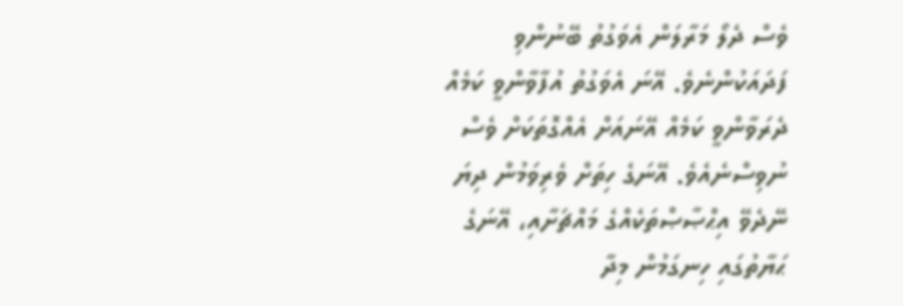ވެސް ދެލޯ މަރާލަން އެވަގުތު ބޭނުންވި ފަދައަކުންނެވެ. އޭނަ އެވަގުތު އުފާވާންވީ ކަމެއް ދެރަވާންވީ ކަމެއް އޭނައަށް އެއްގޮތަކަށް ވެސް ނުވިސްނެއެވެ. އޭނަގެ ހިތަށް ވެރިވަމުން ދިޔަ ނޭދެވޭ އިޙްޞާޞްތަކެއްގެ މައްޗަށާއި، އޭނަގެ ޙަޔާތުގައި ހިނގަމުން މިދާ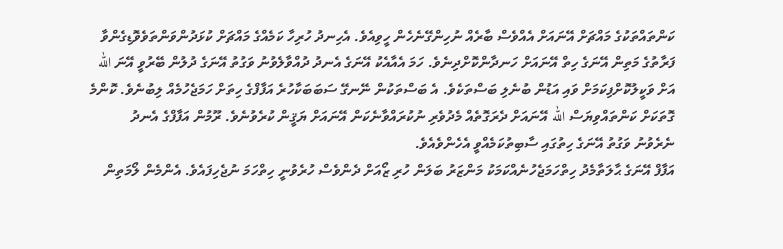ކަންތައްތަކުގެ މައްޗަށް އޭނައަށް އެއްވެސް ބާރެއް ނުހިންގޭނެހެން ހީވިއެވެ. އެހިނދު ހުރިހާ ކަމެއްގެ މައްޗަށް ކުޅަދުންވަންތަވެވޮޑިގެންވާ ފަރާތުގެ މަތިން އޭނަގެ ހިތް އޭނައަށް ހަނދާންކޮށްދިނެވެ. ހަމަ އެއާއެކު އޭނަގެ އެނދު ދުއްވާލެވުނު ވަގުތު އޭނަގެ ދުލުން ބޭރުވީ އޭނަ الله އަށް ވަކީލުކޮށްފިކަމަށް ވައި އަޑުން ބުނެލި ބަސްތަކެވެ. އެ ބަސްތަކުން ނޭނގޭ ސަބަބަކާހުރެ އަފާފްގެ ހިތަށް ހަމަޖެހުމެއް ލިބުނެވެ. ކޮންމެ ގޮތަކަށް ކަންތައްވިޔަސް الله އޭނައަށް ދެރަގޮތެއް މެދުވެރި ނުކުރައްވާނެކަން އޭނައަށް ޔަޤީން ކުރެވުނެވެ. ރޫމުން އަފާފްގެ އެނދު ނެރެވުނު ވަގުތު އޭނަގެ ހިތުގައި ސާބިތުކަމެއްވީ އެހެންވެއެވެ.
އަފާފް އޭނަގެ ޙާލަތާމެދު ހިތްހަމަޖެހުނެއްކަމަކު މަންޒަރު ބަލަން ހުރި ޒޯއަށް ދެންވެސް ހުރެވުނީ ހިތްހަމަ ނުޖެހިފައެވެ. އެންމެން ލޯމަތިން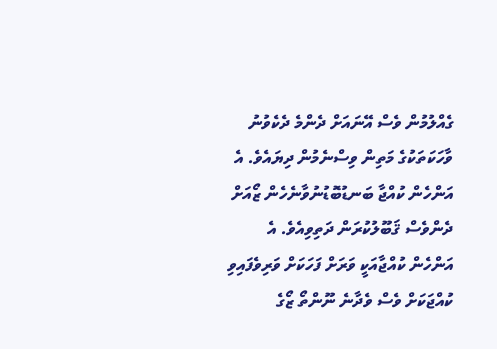ގެއްލުމުން ވެސް އޭނައަށް ދެންމެ ދެކެވުނު ވާހަކަތަކުގެ މަތިން ވިސްނެމުން ދިޔައެވެ. އެ އަންހެން ކުއްޖާ ބަނޑުބޮޑުނުވާނެހެން ޒޯއަށް ދެންވެސް ޤަބޫލުކުރަން ދަތިވިއެވެ. އެ އަންހެން ކުއްޖާއަކީ ވަރަށް ފަހަކަށް ވަރިވެފައިވި ކުއްޖަކަށް ވެސް ވެދާނެ ނޫންތޯ ޒޯގެ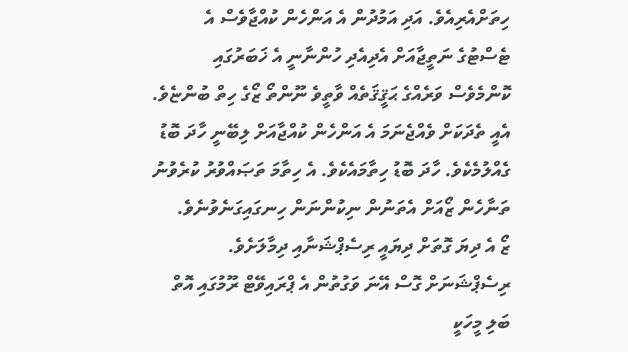ހިތަށްއެރިއެވެ. އަދި އަމުދުން އެ އަންހެން ކުއްޖާވެސް އެ ޓެސްޓުގެ ނަތީޖާއަށް އެދިއެދި ހުންނާނީ އެ ޚަބަރުގައި ކޮންމެވެސް ވަރެއްގެ ޙަޤީޤަތެއް ވާތީވެ ނޫންތޯ ޒޯގެ ހިތް ބުންޏެވެ. އެއީ ތެދަކަށް ވެއްޖެނަމަ އެ އަންހެން ކުއްޖާއަށް ލިބޭނީ ހާދަ ބޮޑު ގެއްލުމެކެވެ. ހާދަ ބޮޑު ހިތާމައެކެވެ. އެ ހިތާމަ ތަޞައްވުރު ކުރެވުނު ތަނާހެން ޒޯއަށް އެތަނުން ނިކުންނަން ހިނގައިގަނެވުނެވެ.
ޒޯ އެ ދިޔަ ގޮތަށް ދިޔައީ ރިސެޕްޝަނާއި ދިމާލަށެވެ. ރިސެޕްޝަނަށް ގޮސް އޭނަ ވަގުތުން އެ ޕްރައިވޭޓް ރޫމުގައި އޮތް ބަލި މީހަކީ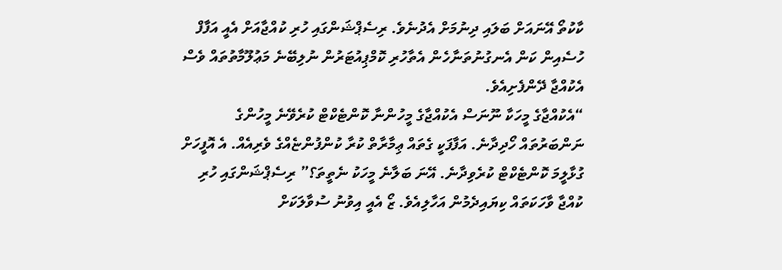ކާކުތޯ އޭނައަށް ބަލައި ދިނުމަށް އެދުނެވެ. ރިސެޕްޝަންގައި ހުރި ކުއްޖާއަށް އެއީ އަފާފް ހުސެއިން ކަން އެނގުނުތަނާހެން އެތާހުރި ކޮމްޕިއުޓަރުން ނުލިބޭނެ މަޢުލޫމާތުތައް ވެސް އެކުއްޖާ ދޭންފެށިއެވެ.
“އެކުއްޖާގެ މީހަކާ ނޫނަސް އެކުއްޖާގެ މީހުންނާ ކޮންޓެކްޓް ކުރެވޭނެ މީހުންގެ ނަންބަރުތައް ހޯދިދާނެ. އަފާފަކީ ގެތައް ޢިމާރާތް ކުރާ ކުންފުންޏެއްގެ ވެރިއެއް. އެ އޮފީހަށް ގުޅާލީމަ ކޮންޓެކްޓް ކުރެވިދާނެ. އޭނަ ބަލާނެ މީހަކު ނެތީތަ؟” ރިސެޕްޝަންގައި ހުރި ކުއްޖާ ވާހަކަތައް ކިޔައިދެމުން އަހާލިއެވެ. ޒޯ އެއީ އިވުނު ސުވާލަކަށް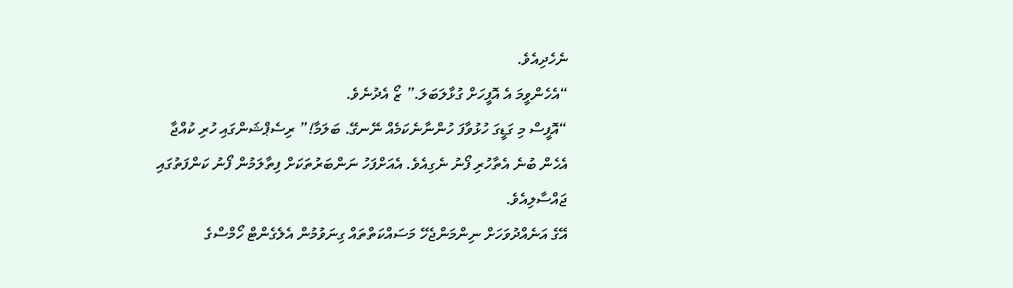ނެހެދިއެވެ.
“އެހެންވީމަ އެ އޮފީހަށް ގުޅާލަބަލަ.” ޒޯ އެދުނެވެ.
“އޮފީސް މި ގަޑީގަ ހުޅުވާފަ ހުންނާނެކަމެއް ނޭނގޭ. ބަލަމާ!” ރިސެޕްޝަންގައި ހުރި ކުއްޖާ އެހެން ބުނެ އެތާހުރި ފޯނު ނެގިއެވެ. އެއަށްފަހު ނަންބަރުތަކަށް ފިތާލަމުން ފޯނު ކަންފަތުގައި ޖައްސާލިއެވެ.
އޭގެ އަނެއްދުވަހަށް ނިންމަންޖެހޭ މަސައްކަތްތައް ގިނަވުމުން އެލެގެންޓް ހޯމްސްގެ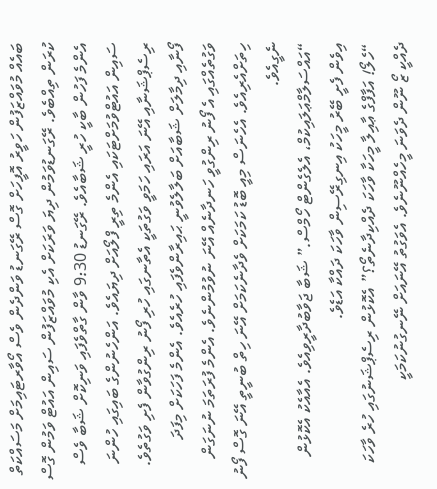ބައެއް މުވައްޒަފުން ހަވީރު އޮފީހަށް ގޮސް ރޭގަނޑު ވަންދެން ވެސް އޯވާރޓައިމަށް މަސައްކަތް ކުރަން ތިއްބެވެ. ރޭގަނޑުވަމުން ދިޔަ ވަރަކަށް އެކި މުވައްޒަފުން ސައިން އައުޓް ވަމުން ގޮސް އެންމެ ފަހުން ބާކީ ހުރީ ޝަބާއެވެ. ރޭގަނޑު 9:30 ވާން ގާތްވެފައި ވަނިކޮށް ޝަބާ ވެސް ސައިން އައުޓްވުމަށްޓަކައި އެންމެ ތިރީ ފްލޯއަށް ދިޔައެވެ. އަންހެނުންގެ ބައިގައި ހުންނަ ރިސެޕްޝަނާއި އޭނަ އަރައި ހަމަވީ ވަގުތަކީ އެތާނގައި ހުރި ފޯނު ރިންގުވާން ފެށި ވަގުތެވެ. ފޯނާއި ދިމާލަށް ޝަބާއަށް ބަލާލެވުނީ ޙައިރާންވެފައި ހުރެއެވެ. އެންމެ ފަހަކަށް މިފަދަ ވަގުތެއްގައި އެ ފޯނު ރިންގުވީ ހަނދާނެއް އޭނަ ނުވުމުންނެވެ. އެންމެ ފުރަތަމަ ނުނަގަން ހިތަށްއެރިއެވެ. އެހެނަސް މިއީ ބޮޑު ކަމަކަށް ވެދާނެކަމަށް އޭނަ ހިތް ބުނީތީ އޭނަ ގޮސް ފޯނު ނެގީއެވެ.
“އައްސަލާމްޢަލައިކުމް، އެލެގެންޓް ހޯމްސް.” ޝަބާ ޖަވާބުދާރީވިއެވެ. އެއާއެކު އެކޮޅުން އިވެން ފެށީ ބޭރު މީހަކު އިނގިރޭސިން ވާހަކަ ދައްކާ އަޑެވެ.
“ހެލޯ! އަފާފްގެ ޢާއިލާ މީހަކާ ވާހަކަ ދެއްކިދާނެތޯ؟” އެކޮޅުން ރިސެޕްޝަނުގައި ހުރެ ވާހަކަ ދެއްކީ ޒޯ ނޫން ދެވަނަ މީހެއްނޫނެވެ. އެވަގުތު އޭނައަށް ނޭނގުނުކަމަކީ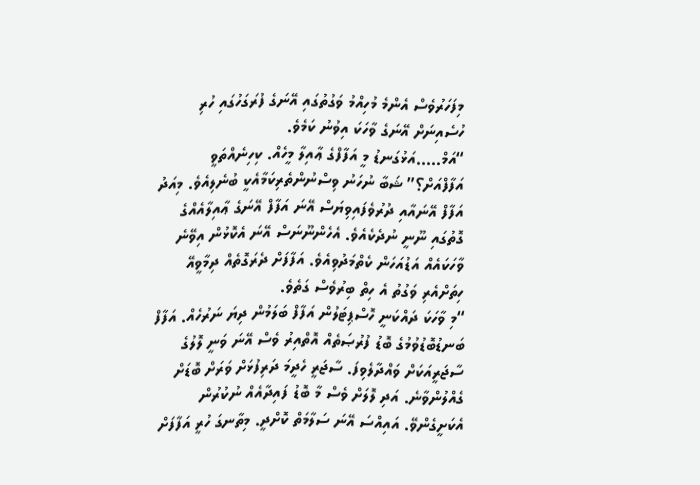މިފަހަރުވެސް އެންމެ މުހިއްމު ވަގުތުގައި އޭނަގެ ފުރަގަހުގައި ހުރި ހުސެއިނަށް އޭނަގެ ވާހަކަ އިވުނު ކަމެވެ.
“އަމް…..އަޅުގަނޑު މީ އަފާފްގެ ޢާއިލާ މީހެއް. ކިހިނެއްތަވީ އަފާފްއަށް؟” ޝަބާ ނުހަނު ވިސްނުންތެރިކަމާއެކީ ބުނެލިއެވެ. މިއަދު އަފާފް އޭނައާއި ދުރުވެފައިވިޔަސް އޭނަ އަފާފް އޭނަގެ ޢާއިލާއެއްގެ ގޮތުގައި ނޫނީ ނުދެކެއެވެ. އެހެންނޫނަސް އޭނަ އެކޮޅުން އިވޭނެ ވާހަކައެއް އަޑުއަހަން ކެތްމަދުވިއެވެ. އަފާފަށް ދެރަގޮތެއް ދިމާވީއޭ ހިތަށްއެރި ވަގުތު އެ ހިތް ބިރުވެސް ގަތެވެ.
“މި ވާހަކަ ދައްކަނީ ހޮސްޕިޓަލުން އަފާފް ބަލަމުން ދިޔަ ނަރުހެއް. އަފާފް ބަނޑުބޮޑުވުމުގެ ބޮޑު ފުރުޞަތެއް އޮތްއިރު ވެސް އޭނަ ވަނީ ލޮލުގެ ސާޖަރީއަކަށް ވައްދާލެވިފަ. ސާޖަރީ ހެދީމަ ދަރިފުޅަށް ވަރަށް ބޮޑަށް ގެއްލުންވާނެ. އަދި ލޮލަށް ވެސް މާ ބޮޑު ފައިދާއެއް ނުކުރުން އެކަށީގެންވޭ. އައިއްސަ އޭނަ ސަލާމަތް ކޮށްދީ. މިތާނގަ ހުރީ އަފާފަށް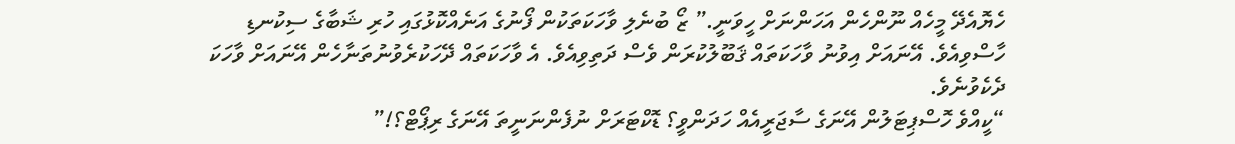ހެޔޮއެދޭ މީހެއް ނޫންހެން އަހަންނަށް ހީވަނީ.” ޒޯ ބުނެލި ވާހަކަތަކުން ފޯނުގެ އަނެއްކޮޅުގައި ހުރި ޝަބާގެ ސިކުނޑި ހާސްވިއެވެ. އޭނައަށް އިވުނު ވާހަކަތައް ޤަބޫލުކުރަން ވެސް ދަތިވިއެވެ. އެ ވާހަކަތައް ދޭހަކުރެވުނުތަނާހެން އޭނައަށް ވާހަކަ ދެކެވުނެވެ.
“ކީއްވެ ހޮސްޕިޓަލުން އޭނަގެ ސާޖަރީއެއް ހަދަންވީ؟ ޑޮކްޓަރަށް ނުފެންނަނީތަ އޭނަގެ ރިޕޯޓް؟!”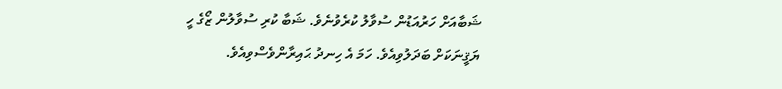ޝަބާއަށް ހަރުއަޑުން ސުވާލު ކުރެވުނެވެ. ޝަބާ ކުރި ސުވާލުން ޒޯގެ ހީ ޔަޤީނަކަށް ބަދަލުވިއެވެ. ހަމަ އެ ހިނދު ޙައިރާންވެސްވިއެވެ.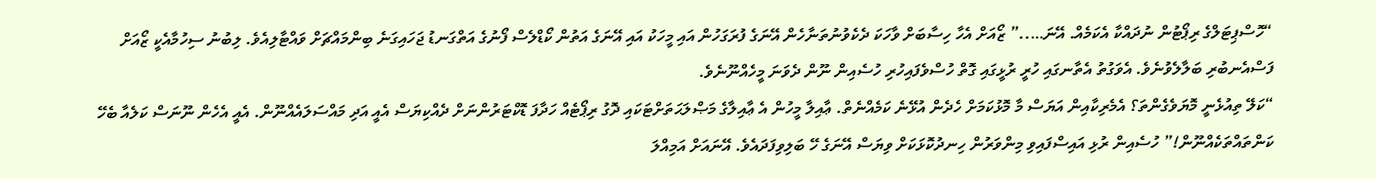“ހޮސްޕިޓަލްގެ ރިޕޯޓުން ނުދައްކާ އެކަމެއް. އޭނަ…..” ޒޯއަށް އެހާ ހިސާބަށް ވާހަކަ ދެކެވުނުތަނާހެން އޭނަގެ ފުރަގަހުން އައި މީހަކު އައި އޭނަގެ އަތުން ކޯޑްލެސް ފޯނުގެ އަތްގަނޑު ޖަހައިގަނެ ބިންމައްޗަށް ވައްޓާލިއެވެ. ލިބުނު ސިހުމާއެކީ ޒޯއަށް ފަސްއެނބުރި ބަލާލެވުނެވެ. އެވަގުތު އެތާނގައި ހުރީ ރުޅީގައި ގޮތް ހުސްވެފައިހުރި ހުސެއިން ނޫން ދެވަނަ މީހެއްނޫނެވެ.
“ކަލޭ ތިއުޅެނީ މޮޔަވެގެންތަ؟ އެމެރިކާއިން އަޔަސް މާ މޮޅުކަމަށް ހެދެން އުޅޭނެ ކަމެއްނެތް. ޢާއިލާ މީހުން އެ ޢާއިލާގެ މަޞްލަޙަތަށްޓަކައި ދޮގު ރިޕޯޓެއް ހަދާފަ ޑޮކްޓަރުންނަށް ދެއްކިޔަސް އެއީ އަދި މައްސަލައެއްނޫން. އެއީ އެހެން ނޫނަސް ކަލެއާ ބެހޭ ކަންތައްތަކެއްނޫން!” ހުސެއިން ރުޅި އައިސްފައިވި މިންވަރުން ހިނދުކޮޅަކަށް ވިޔަސް އޭނަގެ ހޭ ބަލިވިފަދައެވެ. އޭނައަށް އަމިއްލަ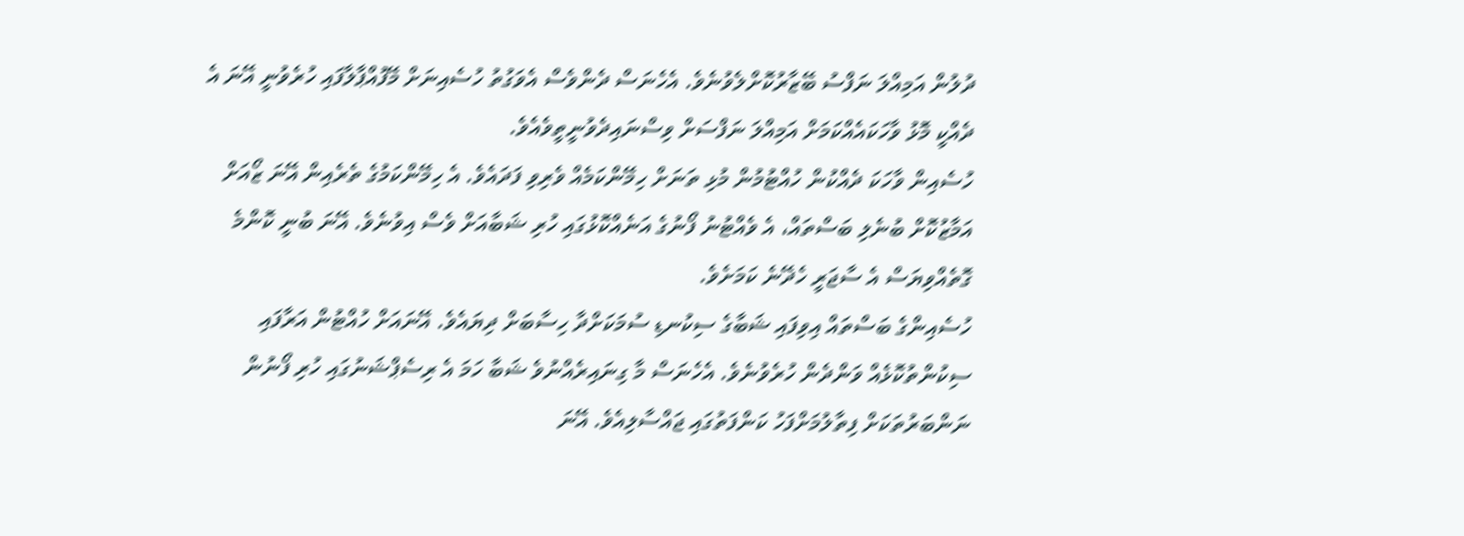ދުލުން އަމިއްލަ ނަފްސު ބޭޒާރުކޮށްލެވުނެވެ. އެހެނަސް ދެންވެސް އެވަގުތު ހުސެއިނަށް މޭފުއްޕާލާފައި ހުރެވުނީ އޭނަ އެ ދެއްކީ މޮޅު ވާހަކައެއްކަމަށް އަމިއްލަ ނަފްސަށް ވިސްނައިދެވުނީތީވެއެވެ.
ހުސެއިން ވާހަކަ ދެއްކުން ހުއްޓުމުން މުޅި ތަނަށް ހިމޭންކަމެއް ވެރިވި ފަދައެވެ. އެ ހިމޭންކަމުގެ ތެރެއިން އޭނަ ޒޯއަށް އަމާޒުކޮށް ބުނެލި ބަސްތައް، އެ ވެއްޓުނު ފޯނުގެ އަނެއްކޮޅުގައި ހުރި ޝަބާއަށް ވެސް އިވުނެވެ. އޭނަ ބުނީ ކޮންމެ ގޮތެއްވިޔަސް އެ ސާޖަރީ ހެދޭނެ ކަމަށެވެ.
ހުސެއިންގެ ބަސްތައް އިވިފައި ޝަބާގެ ސިކުނޑި ސުމަކަށްދާ ހިސާބަށް ދިޔައެވެ. އޭނައަށް ހުއްޓުން އަރާފައި ސިކުންތުކޮޅެއް ވަންދެން ހުރެވުނެވެ. އެހެނަސް މާ ގިނައިރެއްނުވެ ޝަބާ ހަމަ އެ ރިސެޕްޝަނުގައި ހުރި ފޯނުން ނަންބަރުތަކަށް ފިތާލުމަށްފަހު ކަންފަތުގައި ޖައްސާލިއެވެ. އޭނަ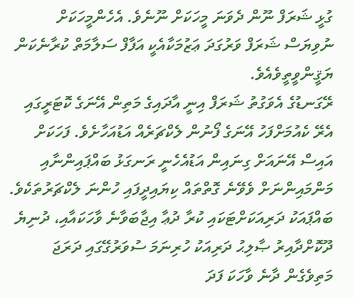ގުޅީ ޝަރަފް ނޫން ދެވަނަ މީހަކަށް ނޫނެވެ. އެހެންމީހަކަށް ނުވިޔަސް ޝަރަފް ވަރުގަދަ ޢަޒުމަކާއެކީ އަފާފް ސަލާމަތް ކުރާނެކަން ޔަޤީންވީތީވެއެވެ.
ރޭގަނޑުގެ އެވަގުތު ޝަރަފް އިނީ އާދައިގެ މަތިން އޭނަގެ ކޮޓަރީގައި އެރޭ ކެއުމަށްފަހު އޭނަގެ ފޯނުން ލެކްޗަރެއް އަޑުއަހާށެވެ. ފަހަކަށް އައިސް އޭނައަށް ގިނައިން އަޑުއެހެނީ ރަނގަޅު ބައްޕައިންނާއި މަންމައިންނަށް ވެވޭނެ ގޮތްތައް ކިޔައިދީފައި ހުންނަ ލެކްޗަރުތަކެވެ. ބައްޕައަކު ދަރިއަކަށްޓަކައި ކުރާ ދުޢާ އިޖާބަވާނެ ވާހަކައާއި، ދުނިޔެ ދޫކޮށްދާއިރު ޞާލިޙު ދަރިއަކު ހުރިނަމަ ސުވަރުގޭގައި ދަރަޖަ މަތިވެގެން ދާނެ ވާހަކަ ފަދަ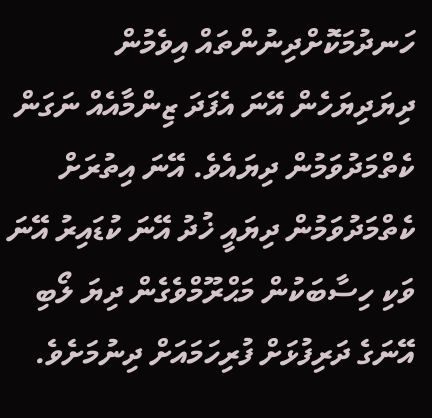ހަނދުމަކޮށްދިނުންތައް އިވެމުން ދިޔަދިޔަހެން އޭނަ އެފަދަ ޒިންމާއެއް ނަގަން ކެތްމަދުވަމުން ދިޔައެވެ. އޭނަ އިތުރަށް ކެތްމަދުވަމުން ދިޔައީ ޚުދު އޭނަ ކުޑައިރު އޭނަ ވަކި ހިސާބަކުން މަޙްރޫމްވެގެން ދިޔަ ލޯބި އޭނަގެ ދަރިފުޅަށް ފުރިހަމައަށް ދިނުމަށެވެ.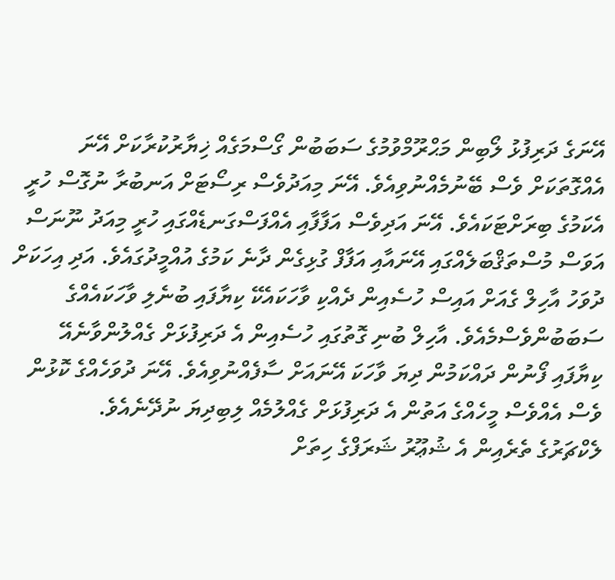އޭނަގެ ދަރިފުޅު ލޯބިން މަޙްރޫމްވުމުގެ ސަބަބުން ގޯސްމަގެއް ޚިޔާރުކުރާކަށް އޭނަ އެއްގޮތަކަށް ވެސް ބޭނުމެއްނުވިއެވެ. އޭނަ މިއަދުވެސް ރިސޯޓަށް އަނބުރާ ނުގޮސް ހުރީ އެކަމުގެ ބިރަށްޓަކައެވެ. އޭނަ އަދިވެސް އަފާފާއި އެއްފަސްގަނޑެއްގައި ހުރީ މިއަދު ނޫނަސް އަވަސް މުސްތަޤްބަލެއްގައި އޭނައާއި އަފާފް ގުޅިގެން ދާނެ ކަމުގެ އުއްމީދުގައެވެ. އަދި އިހަކަށް ދުވަހު އާހިލް ގެއަށް އައިސް ހުސެއިން ދެއްކި ވާހަކައެކޭ ކިޔާފައި ބުނެލި ވާހަކައެއްގެ ސަބަބުންވެސްމެއެވެ. އާހިލް ބުނި ގޮތުގައި ހުސެއިން އެ ދަރިފުޅަށް ގެއްލުންވާނެއޭ ކިޔާފައި ފޯނުން ދައްކަމުން ދިޔަ ވާހަކަ އޭނައަށް ސާފެއްނުވިއެވެ. އޭނަ ދުވަހެއްގެ ކޮޅުން ވެސް އެއްވެސް މީހެއްގެ އަތުން އެ ދަރިފުޅަށް ގެއްލުމެއް ލިބިދިޔަ ނުދޭނެއެވެ.
ލެކްޗަރުގެ ތެރެއިން އެ ޝުޢޫރު ޝަރަފްގެ ހިތަށް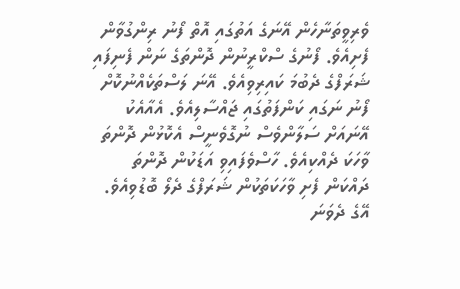ވެރިވީތަނާހެން އޭނަގެ އަތުގައި އޮތް ފޯނު ރިންގުވާން ފެށިއެވެ. ފޯނުގެ ސްކްރީނުން ދޮންތަގެ ނަން ފެނިފައި ޝަރަފްގެ ދެބުމަ ކައިރިވިއެވެ. އޭނަ ލަސްތަކެއްނުކޮށް ފޯނު ނަގައި ކަންފަތުގައި ޖައްސާލިއެވެ. އެއާއެކު އޭނައަށް ސަލާންވެސް ނުގޮވެނީސް އެކޮޅުން ދޮންތަ ވާހަކަ ދެއްކިއެވެ. ހާސްވެފައިވި އަޑަކުން ދޮންތަ ދައްކަން ފެށި ވާހަކަތަކުން ޝަރަފްގެ ދެލޯ ބޮޑުވިއެވެ. އޭގެ ދެވަނަ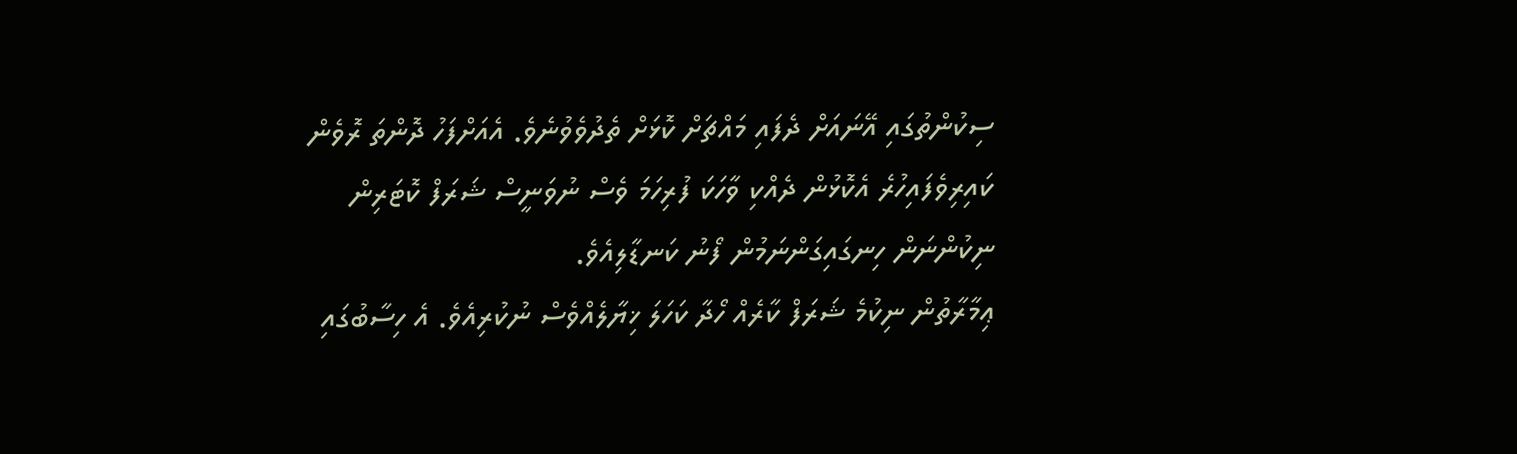ސިކުންތުގައި އޭނައަށް ދެފައި މައްޗަށް ކޮޅަށް ތެދުވެވުނެވެ. އެއަށްފަހު ދޮންތަ ރޮވެން ކައިރިވެފައިހުރެ އެކޮޅުން ދެއްކި ވާހަކަ ފުރިހަމަ ވެސް ނުވަނީސް ޝަރަފް ކޮޓަރިން ނިކުންނަން ހިނގައިގަންނަމުން ފޯނު ކަނޑާލިއެވެ.
ޢިމާރާތުން ނިކުމެ ޝަރަފް ކާރެއް ހޯދާ ކަހަލަ ޚިޔާލެއްވެސް ނުކުރިއެވެ. އެ ހިސާބުގައި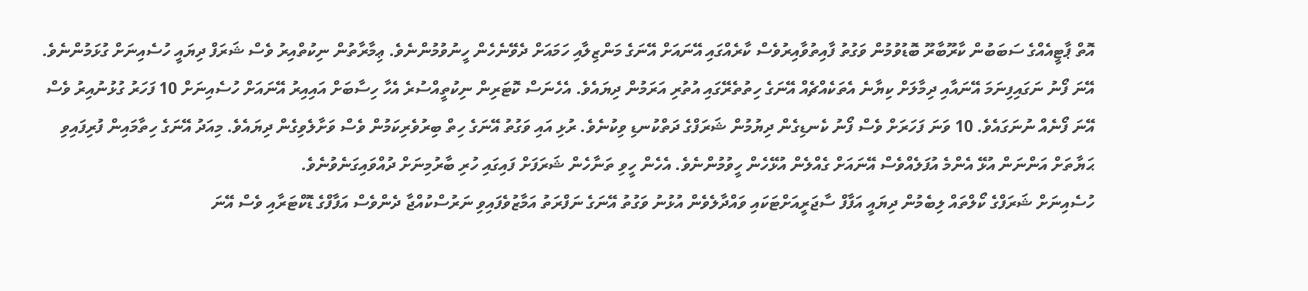އޮތް ޕާޓީއެއްގެ ސަބަބުން ކާރޫބާރޫ ބޮޑުވުމުން ވަގުތު ފާއިތުވާއިރުވެސް ކާރެއްގައި އޭނައަށް އޭނަގެ މަންޒިލާއި ހަމައަށް ދެވޭނެހެން ހީނުވުމުންނެވެ. ޢިމާރާތުން ނިކުތްއިރު ވެސް ޝަރަފް ދިޔައީ ހުސެއިނަށް ގުޅަމުންނެވެ. އޭނަ ފޯނު ނަގައިފިނަމަ އޭނައާއި ދިމާލަށް ކިޔާނެ އެތަކެއްޗެއް އޭނަގެ ހިތުތެރޭގައި އުތުރި އަރަމުން ދިޔައެވެ. އެހެނަސް ކޮޓަރިން ނިކުތީއްސުރެ އެހާ ހިސާބަށް އައިއިރު އޭނައަށް ހުސެއިނަށް 10 ފަހަރު ގުޅުނުއިރު ވެސް އޭނަ ފޯނެއް ނުނަގައެވެ. 10 ވަނަ ފަހަރަށް ވެސް ފޯނު ކެނޑިގެން ދިޔުމުން ޝަރަފްގެ ދަތްކުނޑި ވިކުނެވެ. ރުޅި އައި ވަގުތު އޭނަގެ ހިތް ބިރުވެރިކަމުން ވެސް ވަށާލެވިގެން ދިޔައެވެ. މިއަދު އޭނަގެ ހިތާމައިން ފުރިފައިވި ޙަޔާތަށް އަންނަން އުޅޭ އެންމެ އުފަލެއްވެސް އޭނައަށް ގެއްލެން އުޅޭހެން ހީވުމުންނެވެ. އެހެން ހީވި ތަނާހެން ޝަރަފަށް ފައިގައި ހުރި ބާރުމިނަށް ދުއްވައިގަނެވުނެވެ.
ހުސެއިނަށް ޝަރަފްގެ ކޯލްތައް ލިބެމުން ދިޔައީ އަފާފް ސާޖަރީއަށްޓަކައި ވައްދާލެވެން އުޅުނު ވަގުތު އޭނަގެ ނަފްރަތު އަމާޒުވެފައިވި ނަރުސްކުއްޖާ ދެންވެސް އަފާފްގެ ޑޮކްޓަރާއި ވެސް އޭނަ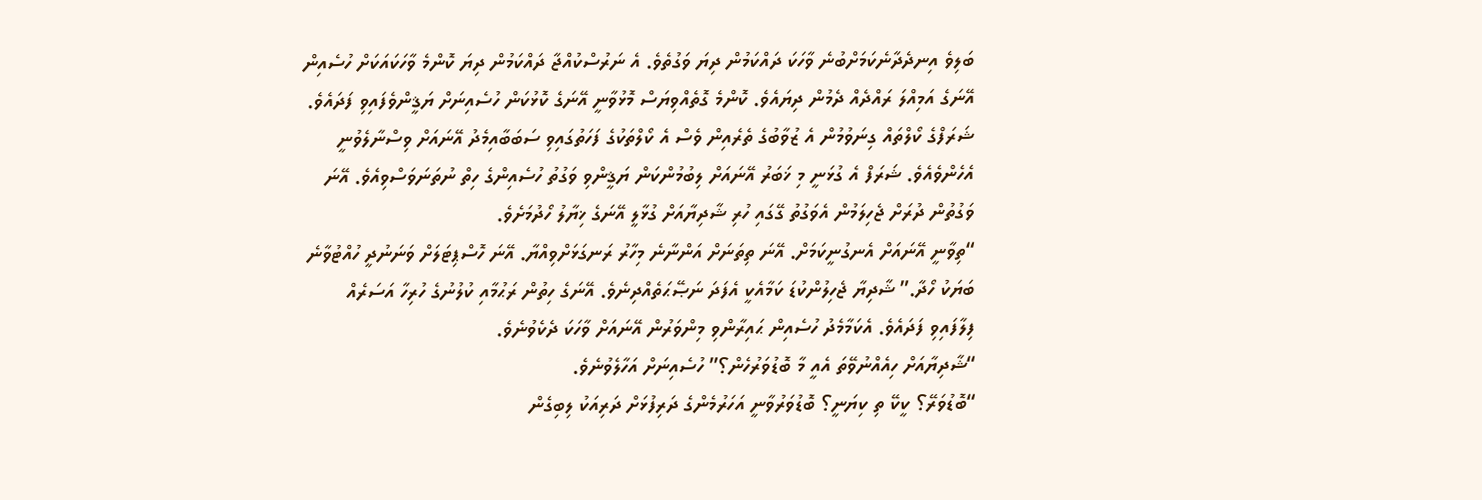ބަލިވެ އިނދެދާނެކަމަށްބުނެ ވާހަކަ ދައްކަމުން ދިޔަ ވަގުތެވެ. އެ ނަރުސްކުއްޖާ ދައްކަމުން ދިޔަ ކޮންމެ ވާހަކައަކަށް ހުސެއިން އޭނަގެ އަމިއްލަ ރައްދެއް ދެމުން ދިޔައެވެ. ކޮންމެ ގޮތެއްވިޔަސް މޮޅުވާނީ އޭނަގެ ކޮޅުކަން ހުސެއިނަށް ޔަޤީންވެފައިވި ފަދައެވެ. ޝަރަފްގެ ކޯލްތައް ގިނަވުމުން އެ ޒުވާބުގެ ތެރެއިން ވެސް އެ ކޯލްތަކުގެ ފަހަތުގައިވި ސަބަބާއިމެދު އޭނައަށް ވިސްނާލެވުނީ އެހެންވެއެވެ. ޝަރަފް އެ ގުޅަނީ މި ޚަބަރު އޭނައަށް ލިބުމުންކަން ޔަޤީންވި ވަގުތު ހުސެއިންގެ ހިތް ނުތަނަވަސްވިއެވެ. އޭނަ ވަގުތުން ދުރަށް ޖެހިލަމުން އެވަގުތު ގޭގައި ހުރި ޝާދިޔާއަށް ގުޅާލީ އޭނަގެ ޚިޔާލު ހޯދުމަށެވެ.
“ތިވާނީ އޭނައަށް އެނގުނީކަމަށް. އޭނަ ތިތަނަށް އަންނާނެ މިހާރު ރަނގަޅަށްވިއްޔާ. އޭނަ ހޮސްޕިޓަލަށް ވަނަނުދީ ހުއްޓުވާނެ ބަޔަކު ހޯދާ.” ޝާދިޔާ ޖެހިލުންކުޑަ ކަމާއެކީ އެފަދަ ނަޞޭޙަތެއްދިނެވެ. އޭނަގެ ހިތުން ރަޙުމާއި ކުލުނުގެ ހުރިހާ އަސަރެއް ފިލާފައިވި ފަދައެވެ. އެކަމާމެދު ހުސެއިން ޙައިރާންވި މިންވަރުން އޭނައަށް ވާހަކަ ދެކެވުނެވެ.
“ޝާދިޔާއަށް ހިއެއްނުވޭތަ އެއީ މާ ބޮޑުވަރުހެން؟” ހުސެއިނަށް އަހާލެވުނެވެ.
“ބޮޑުވަރޭ؟ ކީކޭ ތި ކިޔަނީ؟ ބޮޑުވަރުވާނީ އަހަރުމެންގެ ދަރިފުޅަށް ދަރިއަކު ލިބިގެން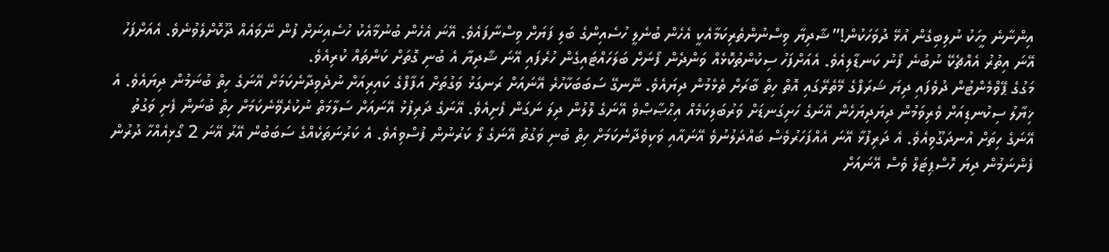އިންނާނެ މީހަކު ނުލިބިގެން އުޅޭ ދުވަހަކުން!” ޝާދިޔާ ވިސްނުންތެރިކަމާއެކީ އެހެން ބުނެލީ ހުސެއިންގެ ބަލި ފަޔަށް ވިސްނާފައެވެ. އޭނަ އެހެން ބުނުމާއެކު ހުސެއިނަށް ފުން ނޭވައެއް ދޫކޮށްލެވުނެވެ. އެއަށްފަހު އޭނަ އިތުރު އެއްޗެކޭ ނުބުނެ ފޯނު ކަނޑާލިއެވެ. އެއަށްފަހު ސިކުންތުކޮޅެއް ވަންދެން ފޯނަށް ބަލަހައްޓައިގެން ހުރެފައި އޭނަ ޝާދިޔާ އެ ބުނި ގޮތަށް ކަންތައް ކުރިއެވެ.
މަގުގެ ޕޭވްމެންޓުން ދުވެފައި ދިޔަ ޝަރަފްގެ މޭތެރޭގައި އޮތް ހިތް ބާރަށް ތެޅެމުން ދިޔައެވެ. ނޭނގޭ ސަބަބަކާހުރެ އޭނައަށް ރަނގަޅު ވަގުތަށް އަފާފްގެ ކައިރިއަށް ނުދެވިދާނެކަމަށް އޭނަގެ ހިތް ބުނަމުން ދިޔައެވެ. އެ ޚިޔާލު ސިކުނޑިއަށް ވެރިވަމުން ދިޔަދިޔަހެން އޭނަގެ ހަށިގަނޑަށް ވަރުބަލިކަމެއް އިޙްޞާޞްވެ އޭނަގެ ލޮލުން ދިލަ ނަގަން ފެށިއެވެ. އޭނަގެ ދަރިފުޅު އޭނައަށް ސަލާމަތް ނުކުރެވޭނެކަމަށް ހިތް ބުނަން ފެށި ވަގުތު އޭނަގެ ހިތަށް އުނދަގޫވިއެވެ. އެ ދަރިފުޅާ އޭނަ އެއްފަހަރުވެސް ބައްދަލުނުވެ އޭނައާއި ވަކިވެދާނެކަމަށް ހިތް ބުނި ވަގުތު އޭނަގެ ލޯ ކަރުނުން ފުސްވިއެވެ. އެ ކަރުނަތަކެއްގެ ސަބަބުން އޭރު އޭނަ 2 ގޯޅިއެއްހާ ދުރުން ފެންނަމުން ދިޔަ ހޮސްޕިޓަލް ވެސް އޭނައަށް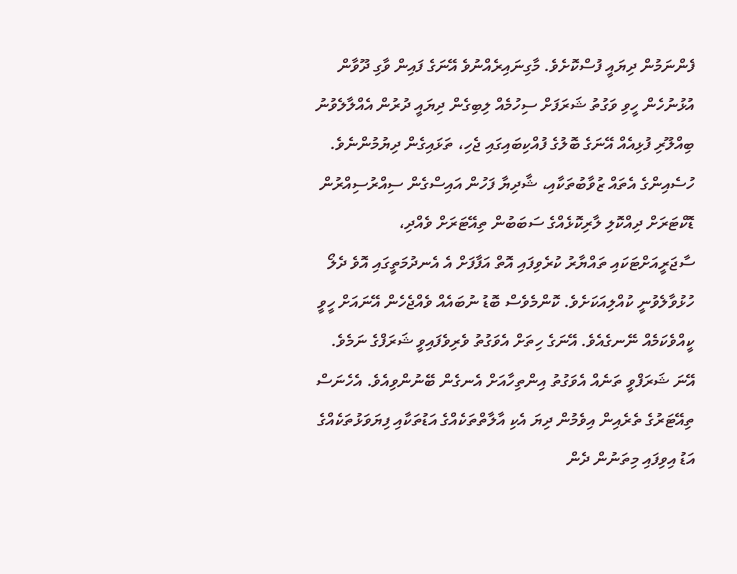ފެންނަމުން ދިޔައީ ފުސްކޮށެވެ. މާގިނައިރެއްނުވެ އޭނަގެ ފައިން ވާގި ދޫވާން އުޅުނުހެން ހީވި ވަގުތު ޝަރަފަށް ސިހުމެއް ލިބިގެން ދިޔައީ ދުރުން އެއްލާލެވުނު ބިއްލޫރި ފުޅިއެއް އޭނަގެ ބޮލުގެ ފުއްކިބައިގައި ޖެހި، ތަޅައިގެން ދިޔުމުންނެވެ.
ހުސެއިންގެ އެތައް ޒުވާބުތަކާއި، ޝާދިޔާ ފަހުން އައިސްގެން ސިއްރުސިއްރުން ޑޮކްޓަރަށް ދިއްކޮލި ލާރިކޮޅެއްގެ ސަބަބުން ތިއޭޓަރަށް ވެއްދި، ސާޖަރީއަށްޓަކައި ތައްޔާރު ކުރެވިފައި އޮތް އަފާފަށް އެ އެނދުމަތީގައި އޮވެ ދެލޯ ހުޅުވާލެވުނީ ކުއްލިއަކަށެވެ. ކޮންމެވެސް ބޮޑު ނުބައެއް ވެއްޖެހެން އޭނައަށް ހީވީ ކީއްވެކަމެއް ނޭނގެއެވެ. އޭނަގެ ހިތަށް އެވަގުތު ވެރިވެފައިވީ ޝަރަފްގެ ނަމެވެ. އޭނަ ޝަރަފްވީ ތަނެއް އެވަގުތު އިންތިހާއަށް އެނގެން ބޭނުންވިއެވެ. އެހެނަސް ތިއޭޓަރުގެ ތެރެއިން އިވެމުން ދިޔަ އެކި އާލާތްތަކެއްގެ އަޑުތަކާއި ފިޔަވަޅުތަކެއްގެ އަޑު އިވިފައި މިތަނުން ދެން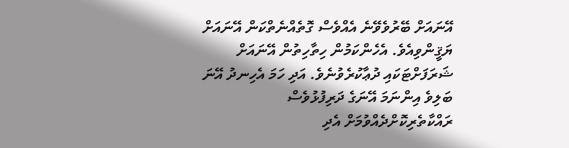އޭނައަށް ބޭރުވެވޭނެ އެއްވެސް ގޮތެއްނެތްކަން އޭނައަށް ޔަޤީންވިއެވެ. އެހެންކަމުން ހިތާހިތުން އޭނައަށް ޝަރަފަށްޓަކައި ދުޢާކުރެވުނެވެ. އަދި ހަމަ އެހިނދު އޭނަ ބަލިވެ އިންނަމަ އޭނަގެ ދަރިފުޅުވެސް ރައްކާތެރިކޮށްދެއްވުމަށް އެދި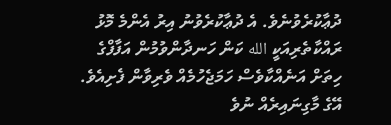ދުޢާކުރެވުނެވެ. އެ ދުޢާކުރެވުނު އިރު އެންމެ މޮޅު ރައްކާތެރިއަކީ الله ކަން ހަނދާންވުމުން އަފާފްގެ ހިތަށް އަނެއްކާވެސް ހަމަޖެހުމެއް ވެރިވާން ފެށިއެވެ. އޭގެ މާގިނައިރެއް ނުވެ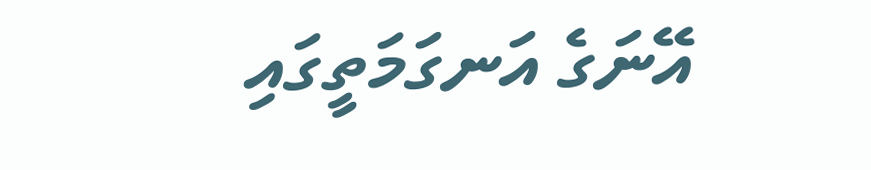އޭނަގެ އަނގަމަތީގައި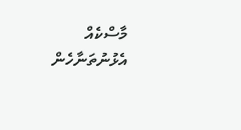މާސްކެއް އެޅުނުތަނާހެން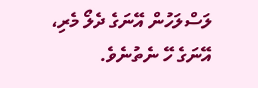ލަސްލަހުން އޭނަގެ ދެލޯ މެރި، އޭނަގެ ހޭ ނެތުނެވެ.